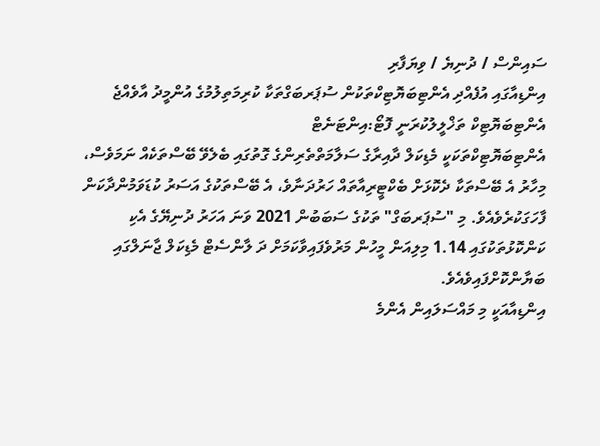ސައިންސް / ދުނިޔެ / ވިޔަފާރި
އިންޑިއާގައި އުފެއްދި އެންޓިބަޔޮޓިކްތަކުން ސުޕަރބަގްތަކާ ކުރިމަތިލުމުގެ އުންމީދު އާވެއްޖެ
އެންޓިބަޔޮޓިކް ތަޚްލީލުކުރަނީ ފޮޓޯ:އިންޓަނެޓް
އެންޓިބަޔޮޓިކްތަކަކީ މެޑިކަލް ދާއިރާގެ ސަލާމަތްތެރިންގެ ގޮތުގައި ބެލެވޭ ބޭސްތަކެއް ނަމަވެސް، މިހާރު އެ ބޭސްތަކާ ދެކޮޅަށް ބެކްޓީރިއާތައް ހަރުދަނާވެ، އެ ބޭސްތަކުގެ އަސަރު ކުޑަވަމުންދާކަން ފާހަގަކުރެވެއެވެ. މި "ސުޕަރބަގް" ތަކުގެ ސަބަބުން 2021 ވަނަ އަހަރު ދުނިޔޭގެ އެކި ކަންކޮޅުތަކުގައި 1.14 މިލިއަން މީހުން މަރުވެފައިވާކަމަށް ދަ ލާންސެޓް މެޑިކަލް ޖާނަލްގައި ބަޔާންކޮށްފައިވެއެވެ.
އިންޑިއާއަކީ މި މައްސަލައިން އެންމެ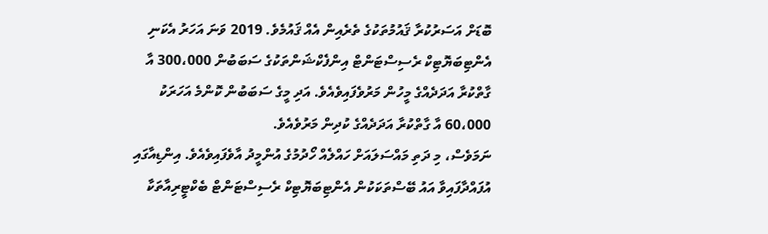ބޮޑަށް އަސަރުކުރާ ޤައުމުތަކުގެ ތެރެއިން އެއް ޤައުމެވެ. 2019 ވަނަ އަހަރު އެކަނި އެންޓިބަޔޮޓިކް ރެސިސްޓަންޓް އިންފެކްޝަންތަކުގެ ސަބަބުން 300،000 އާ ގާތްކުރާ އަދަދެއްގެ މީހުން މަރުވެފައިވެއެވެ. އަދި މީގެ ސަބަބުން ކޮންމެ އަހަރަކު 60،000 އާ ގާތްކުރާ އަދަދެއްގެ ކުދިން މަރުވެއެވެ.
ނަމަވެސް، މި ދަތި މައްސަލައަށް ހައްލެއް ހޯދުމުގެ އުންމީދު އާވެފައިވެއެވެ. އިންޑިއާގައި އުފައްދާފައިވާ އައު ބޭސްތަކަކުން އެންޓިބަޔޮޓިކް ރެސިސްޓަންޓް ބެކްޓީރިއާތަކާ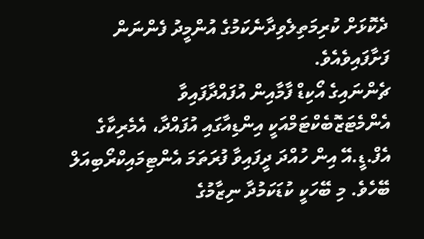ދެކޮޅަށް ކުރިމަތިލެވިދާނެކަމުގެ އުންމީދު ފެންނަން ފަށާފައިވެއެވެ.
ޗެންނައިގެ އޯކިޑް ފާމާއިން އުފައްދާފައިވާ އެންމެޓަޒޮބެކްޓަމްއަކީ އިންޑިއާގައި އުފައްދާ، އެމެރިކާގެ އެފް.ޑީ.އޭ އިން ހުއްދަ ދީފައިވާ ފުރަތަމަ އެންޓިމައިކްރޯބިއަލް ބޭހެވެ. މި ބޭހަކީ ކުޑަކަމުދާ ނިޒާމުގެ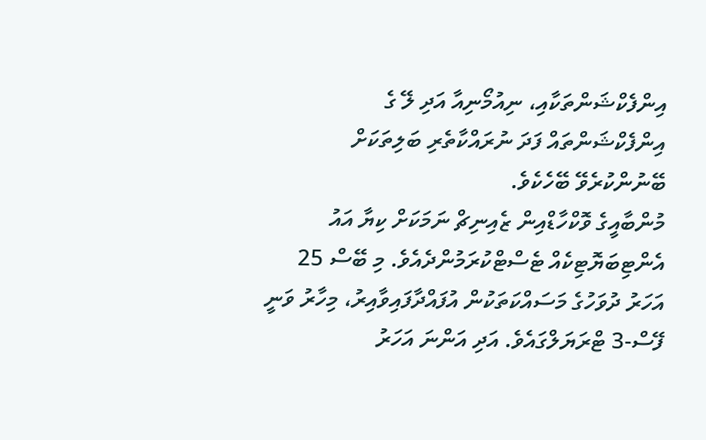އިންފެކްޝަންތަކާއި، ނިއުމޯނިއާ އަދި ލޭ ގެ އިންފެކްޝަންތައް ފަދަ ނުރައްކާތެރި ބަލިތަކަށް ބޭނުންކުރެވޭ ބޭހެކެވެ.
މުންބާއީގެ ވޮކްހާޑްއިން ޒެއިނިޗް ނަމަކަށް ކިޔާ އައު އެންޓިބަޔޮޓިކެއް ޓެސްޓްކުރަމުންދެއެވެ. މި ބޭސް 25 އަހަރު ދުވަހުގެ މަސައްކަތަކުން އުފައްދާފައިވާއިރު، މިހާރު ވަނީ ފޭސް-3 ޓްރަޔަލްގައެވެ. އަދި އަންނަ އަހަރު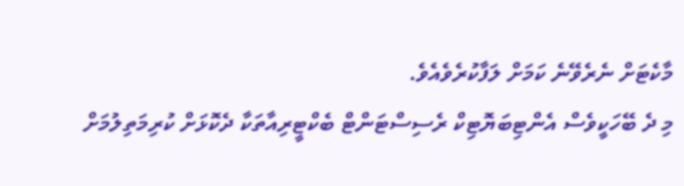މާކެޓަށް ނެރެވޭނެ ކަމަށް ލަފާކުރެވެއެވެ.
މި ދެ ބޭހަކީވެސް އެންޓިބަޔޮޓިކް ރެސިސްޓަންޓް ބެކްޓީރިއާތަކާ ދެކޮޅަށް ކުރިމަތިލުމަށް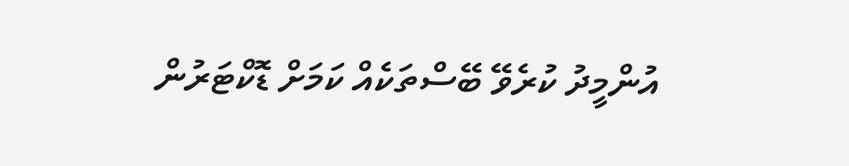އުންމީދު ކުރެވޭ ބޭސްތަކެއް ކަމަށް ޑޮކްޓަރުން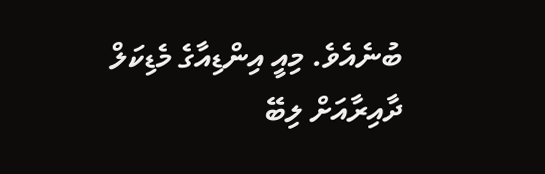ބުނެއެވެ. މިއީ އިންޑިއާގެ މެޑިކަލް ދާއިރާއަށް ލިބޭ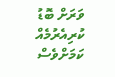ވަރަށް ބޮޑު ކުރިއެރުމެއް ކަމަށްވެސް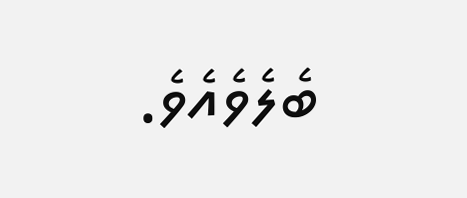ބެލެވެއެވެ.